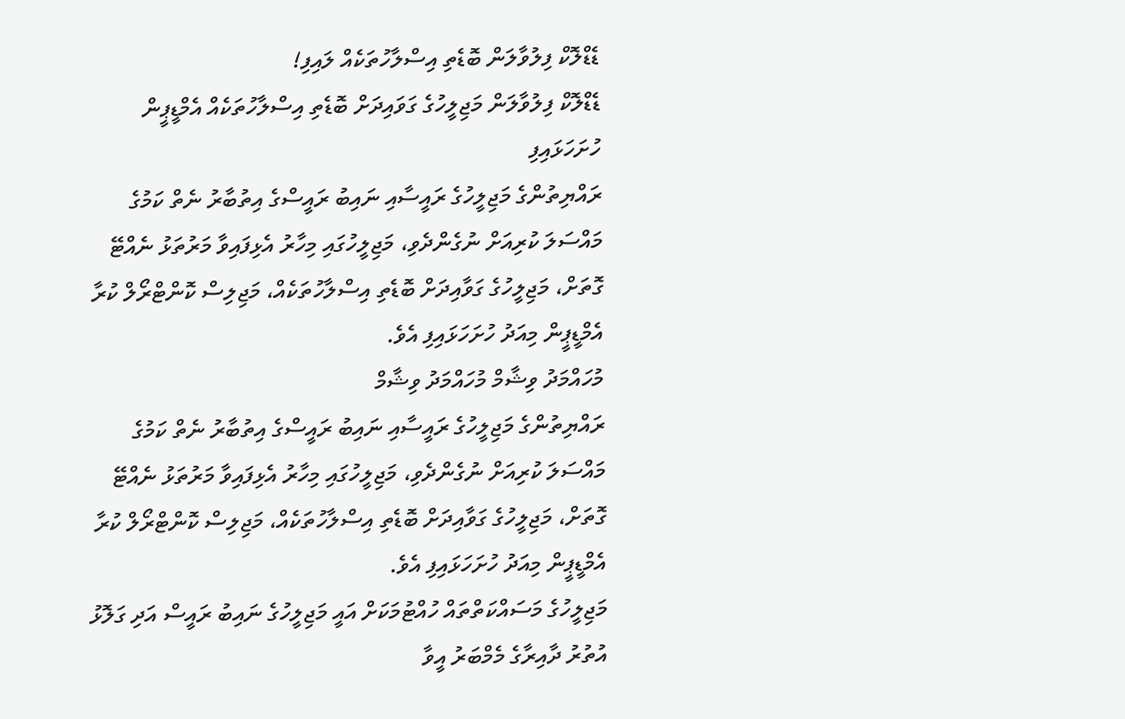ޑެޑްލޮކް ފިލުވާލަން ބޮޑެތި އިސްލާހުތަކެއް ލައިފި!
ޑެޑްލޮކް ފިލުވާލަން މަޖިލީހުގެ ގަވައިދަށް ބޮޑެތި އިސްލާހުތަކެއް އެމްޑީޕީން ހުށަހަޅައިފި
ރައްޔިތުންގެ މަޖިލީހުގެ ރައީސާއި ނައިބު ރައީސްގެ އިތުބާރު ނެތް ކަމުގެ މައްސަލަ ކުރިއަށް ނުގެންދެވި، މަޖިލީހުގައި މިހާރު އެޅިފައިވާ މަރުތަޅު ނެއްޓޭ ގޮތަށް، މަޖިލީހުގެ ގަވާއިދަށް ބޮޑެތި އިސްލާހުތަކެއް، މަޖިލިސް ކޮންޓްރޯލް ކުރާ އެމްޑީޕީން މިއަދު ހުށަހަޅައިފި އެވެ.
މުހައްމަދު ވިޝާމް މުހައްމަދު ވިޝާމް
ރައްޔިތުންގެ މަޖިލީހުގެ ރައީސާއި ނައިބު ރައީސްގެ އިތުބާރު ނެތް ކަމުގެ މައްސަލަ ކުރިއަށް ނުގެންދެވި، މަޖިލީހުގައި މިހާރު އެޅިފައިވާ މަރުތަޅު ނެއްޓޭ ގޮތަށް، މަޖިލީހުގެ ގަވާއިދަށް ބޮޑެތި އިސްލާހުތަކެއް، މަޖިލިސް ކޮންޓްރޯލް ކުރާ އެމްޑީޕީން މިއަދު ހުށަހަޅައިފި އެވެ.
މަޖިލީހުގެ މަސައްކަތްތައް ހުއްޓުމަކަށް އައީ މަޖިލީހުގެ ނައިބު ރައީސް އަދި ގަލޮޅު އުތުރު ދާއިރާގެ މެމްބަރު އީވާ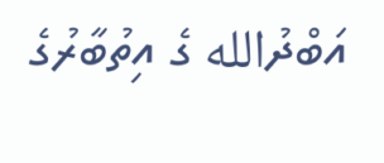އަބްދުالله ގެ އިތުބާރުގެ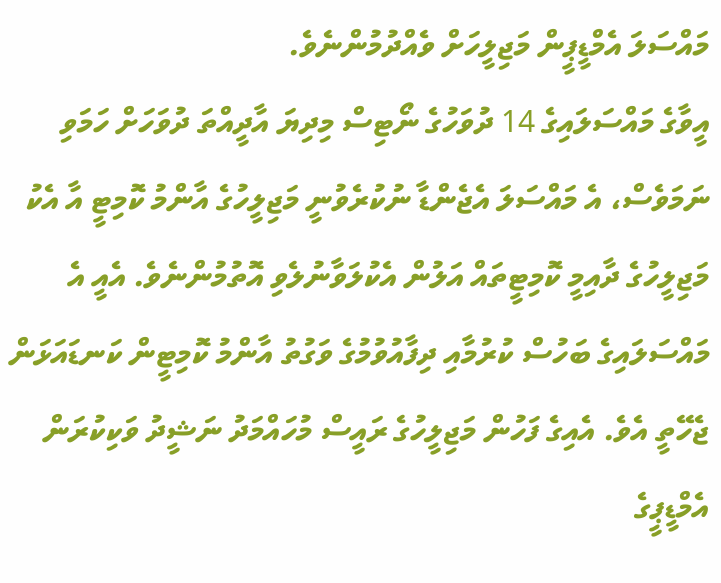މައްސަލަ އެމްޑީޕީން މަޖިލީހަށް ވެއްދުމުންނެވެ.
އީވާގެ މައްސަލައިގެ 14 ދުވަހުގެ ނޯޓިސް މިދިޔަ އާދީއްތަ ދުވަހަށް ހަމަވި ނަމަވެސް، އެ މައްސަލަ އެޖެންޑާ ނުކުރެވުނީ މަޖިލީހުގެ އާންމު ކޮމިޓީ އާ އެކު މަޖިލީހުގެ ދާއިމީ ކޮމިޓީތައް އަލުން އެކުލަވާނުލެވި އޮތުމުންނެވެ. އެއީ އެ މައްސަލައިގެ ބަހުސް ކުރުމާއި ދިފާއުވުމުގެ ވަގުތު އާންމު ކޮމިޓީން ކަނޑައަޅަން ޖެހޭތީ އެވެ. އެއިގެ ފަހުން މަޖިލީހުގެ ރައީސް މުހައްމަދު ނަޝީދު ވަކިކުރަން އެމްޑީޕީގެ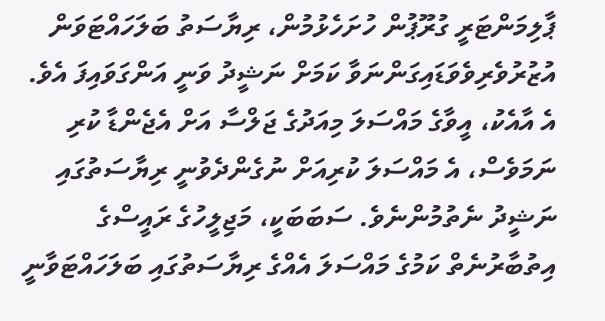ޕާލިމަންޓަރީ ގުރޫޕުން ހުށަހެޅުމުން، ރިޔާސަތު ބަލަހައްޓަވަން އުޒުރުވެރިވެވަޑައިގަންނަވާ ކަމަށް ނަޝީދު ވަނީ އަންގަވައިފަ އެވެ.
އެ އާއެކު، އީވާގެ މައްސަލަ މިއަދުގެ ޖަލްސާ އަށް އެޖެންޑާ ކުރި ނަމަވެސް، އެ މައްސަލަ ކުރިއަށް ނުގެންދެވުނީ ރިޔާސަތުގައި ނަޝީދު ނެތުމުންނެވެ. ސަބަބަކީ، މަޖިލީހުގެ ރައީސްގެ އިތުބާރުނެތް ކަމުގެ މައްސަލަ އެއްގެ ރިޔާސަތުގައި ބަލަހައްޓަވާނީ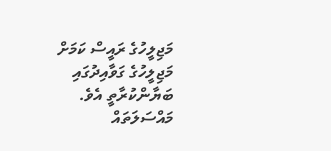މަޖިލީހުގެ ރައީސް ކަމަށް މަޖިލީހުގެ ގަވާއިދުގައި ބަޔާންކުރާތީ އެވެ.
މައްސަލަތައް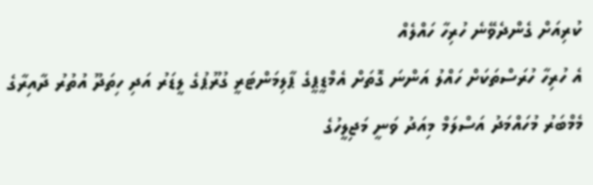ކުރިއަށް ގެންދެވޭނެ ހުރިހާ ހައްލެއް
އެ ހުރިހާ ހުރަސްތަކަށް ހައްލު އަންނަ ގޮތަށް އެމްޑީޕީގެ ޕާލިމަންޓަރީ ގުރޫޕުގެ ލީޑަރު އަދި ހިތަދޫ އުތުރު ދާއިރާގެ މެމްބަރު މުހައްމަދު އަސްލަމް މިއަދު ވަނީ މަޖިލީހުގެ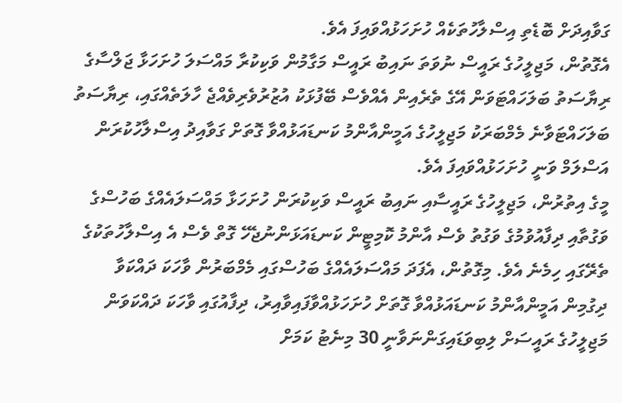ގަވާއިދަށް ބޮޑެތި އިސްލާހުތަކެއް ހުށަހަޅުއްވައިފަ އެވެ.
އެގޮތުން، މަޖިލީހުގެ ރައީސް ނުވަތަ ނައިބު ރައީސް މަގާމުން ވަކިކުރާ މައްސަލަ ހުށަހަޅާ ޖަލްސާގެ ރިޔާސަތު ބަލަހައްޓަވަން އޭގެ ތެރެއިން އެއްވެސް ބޭފުޅަކު އުޒުރުވެރިވެއްޖެ ހާލަތެއްގައި، ރިޔާސަތު ބަލަހައްޓަވާނެ މެމްބަރަކު މަޖިލީހުގެ އަމީންއާންމު ކަނޑައަޅުއްވާ ގޮތަށް ގަވާއިދު އިސްލާހުކުރަން އަސްލަމް ވަނީ ހުށަހަޅުއްވައިފަ އެވެ.
މީގެ އިތުރުން، މަޖިލީހުގެ ރައީސާއި ނައިބު ރައީސް ވަކިކުރަން ހުށަހަޅާ މައްސަލައެއްގެ ބަހުސްގެ ވަގުތާއި ދިފާއުވުމުގެ ވަގުތު ވެސް އާންމު ކޮމިޓީން ކަނޑައަޅަންނުޖެހޭ ގޮތް ވެސް އެ އިސްލާހުތަކުގެ ތެރޭގައި ހިމެނެ އެވެ. މިގޮތުން، އެފަދަ މައްސަލައެއްގެ ބަހުސްގައި މެމްބަރުން ވާހަކަ ދައްކަވާ ދިގުމިން އަމީންއާންމު ކަނޑައަޅުއްވާ ގޮތަށް ހުށަހަޅުއްވާފައިވާއިރު، ދިފާއުގައި ވާހަކަ ދައްކަވަން މަޖިލީހުގެ ރައީސަށް ލިބިވަޑައިގަންނަވާނީ 30 މިނެޓު ކަމަށް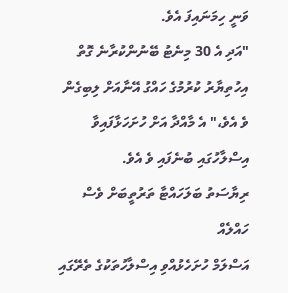ވަނީ ހިމަނައިފަ އެވެ.
"އަދި އެ 30 މިނެޓު ބޭނުންކުރާނެ ގޮތް އިހުތިޔާރު ކުރުމުގެ ހައްގު އޭނާއަށް ލިބިގެން ވެ އެވެ،" އެ މާއްދާ އަށް ހުށަހަޅާފައިވާ އިސްލާހުގައި ބުނެފައި ވެ އެވެ.
ރިޔާސަތު ބަލަހައްޓާ ތަރުތީބަށް ވެސް ހައްލެއް
އަސްލަމް ހުށަހެޅުއްވި އިސްލާހުތަކުގެ ތެރޭގައި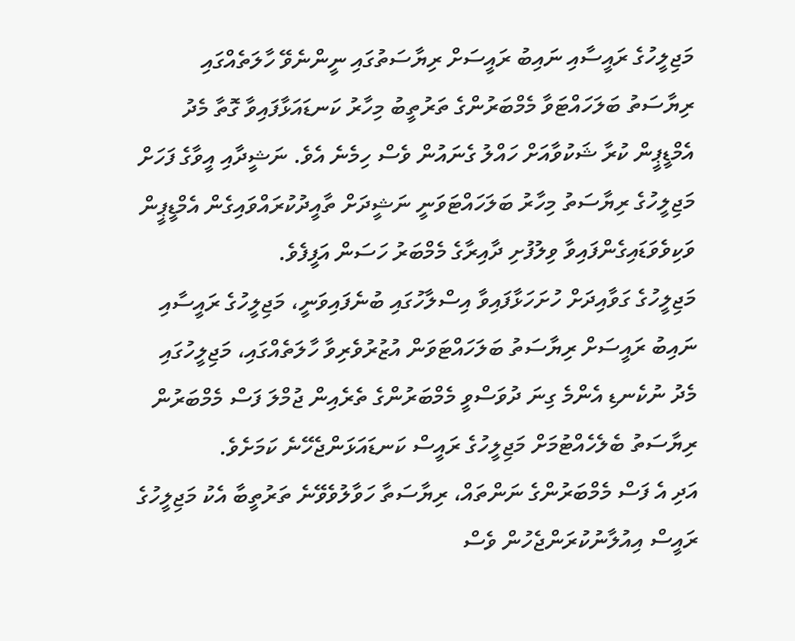މަޖިލީހުގެ ރައީސާއި ނައިބު ރައީސަށް ރިޔާސަތުގައި ނީންނެވޭ ހާލަތެއްގައި ރިޔާސަތު ބަލަހައްޓަވާ މެމްބަރުންގެ ތަރުތީބު މިހާރު ކަނޑައަޅާފައިވާ ގޮތާ މެދު އެމްޑީޕީން ކުރާ ޝަކުވާއަށް ހައްލު ގެނައުން ވެސް ހިމެނެ އެވެ. ނަޝީދާއި އީވާގެ ފަހަށް މަޖިލީހުގެ ރިޔާސަތު މިހާރު ބަލަހައްޓަވަނީ ނަޝީދަށް ތާއީދުކުރައްވައިގެން އެމްޑީޕީން ވަކިވެވަޑައިގެންފައިވާ ވިލުފުށި ދާއިރާގެ މެމްބަރު ހަސަން އަފީފެވެ.
މަޖިލީހުގެ ގަވާއިދަށް ހުށަހަޅާފައިވާ އިސްލާހުގައި ބުނެފައިވަނީ، މަޖިލީހުގެ ރައީސާއި ނައިބު ރައީސަށް ރިޔާސަތު ބަލަހައްޓަވަން އުޒުރުވެރިވާ ހާލަތެއްގައި، މަޖިލީހުގައި މެދު ނުކެނޑި އެންމެ ގިނަ ދުވަސްވީ މެމްބަރުންގެ ތެރެއިން ޖުމްލަ ފަސް މެމްބަރުން ރިޔާސަތު ބެލެހެއްޓުމަށް މަޖިލީހުގެ ރައީސް ކަނޑައަޅަންޖެހޭނެ ކަމަށެވެ.
އަދި އެ ފަސް މެމްބަރުންގެ ނަންތައް، ރިޔާސަތާ ހަވާލުވެވޭނެ ތަރުތީބާ އެކު މަޖިލީހުގެ ރައީސް އިއުލާނުކުރަންޖެހުން ވެސް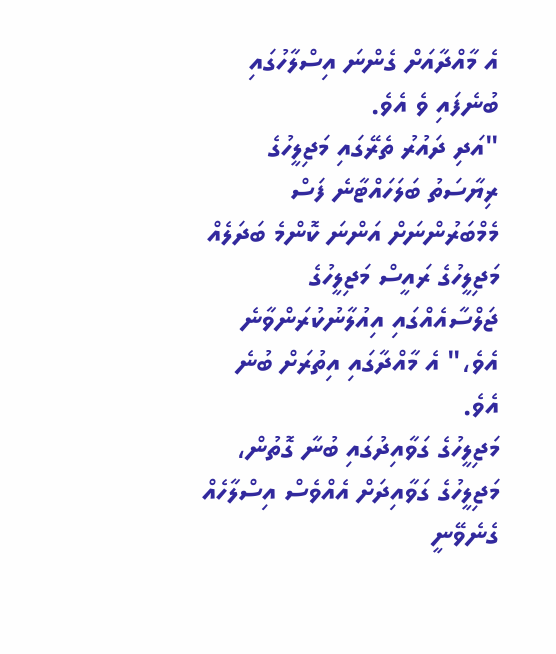އެ މާއްދާއަށް ގެންނަ އިސްލާހުގައި ބުނެފައި ވެ އެވެ.
"އަދި ދައުރު ތެރޭގައި މަޖިލީހުގެ ރިޔާސަތު ބަލަހައްޓާނެ ފަސް މެމްބަރުންނަށް އަންނަ ކޮންމެ ބަދަލެއް މަޖިލީހުގެ ރައީސް މަޖިލީހުގެ ޖަލްސާއެއްގައި އިއުލާނުކުރަންވާނެ އެވެ،" އެ މާއްދާގައި އިތުރަށް ބުނެ އެވެ.
މަޖިލީހުގެ ގަވާއިދުގައި ބުނާ ގޮތުން، މަޖިލީހުގެ ގަވާއިދަށް އެއްވެސް އިސްލާހެއް ގެނެވޭނީ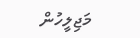މަޖިލީހުން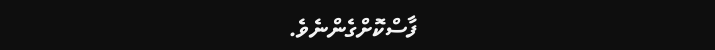ފާސްކޮށްގެންނެވެ.